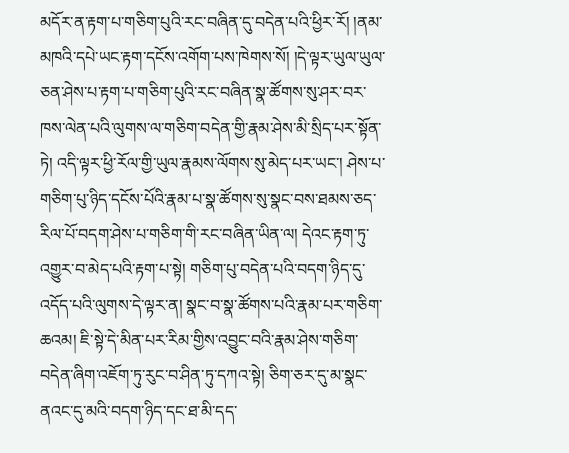མདོར་ན་རྟག་པ་གཅིག་པུའི་རང་བཞིན་དུ་བདེན་པའི་ཕྱིར་རོ། །ནམ་མཁའི་དཔེ་ཡང་རྟག་དངོས་འགོག་པས་ཁེགས་སོ། །དེ་ལྟར་ཡུལ་ཡུལ་ཅན་ཤེས་པ་རྟག་པ་གཅིག་པུའི་རང་བཞིན་སྣ་ཚོགས་སུ་ཤར་བར་ཁས་ལེན་པའི་ལུགས་ལ་གཅིག་བདེན་གྱི་རྣམ་ཤེས་མི་སྲིད་པར་སྟོན་ཏེ། འདི་ལྟར་ཕྱི་རོལ་གྱི་ཡུལ་རྣམས་ལོགས་སུ་མེད་པར་ཡང་། ཤེས་པ་གཅིག་པུ་ཉིད་དངོས་པོའི་རྣམ་པ་སྣ་ཚོགས་སུ་སྣང་བས་ཐམས་ཅད་རིལ་པོ་བདག་ཤེས་པ་གཅིག་གི་རང་བཞིན་ཡིན་ལ། དེའང་རྟག་ཏུ་འགྱུར་བ་མེད་པའི་རྟག་པ་སྟེ། གཅིག་པུ་བདེན་པའི་བདག་ཉིད་དུ་འདོད་པའི་ལུགས་དེ་ལྟར་ན། སྣང་བ་སྣ་ཚོགས་པའི་རྣམ་པར་གཅིག་ཆའམ། ཇི་སྟེ་དེ་མིན་པར་རིམ་གྱིས་འབྱུང་བའི་རྣམ་ཤེས་གཅིག་བདེན་ཞིག་འཇོག་ཏུ་རུང་བ་ཤིན་ཏུ་དཀའ་སྟེ། ཅིག་ཅར་དུ་མ་སྣང་ནའང་དུ་མའི་བདག་ཉིད་དང་ཐ་མི་དད་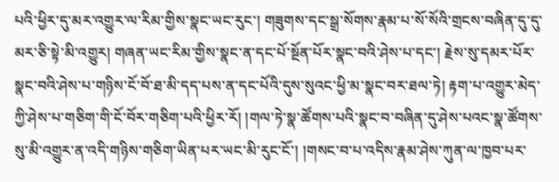པའི་ཕྱིར་དུ་མར་འགྱུར་ལ་རིམ་གྱིས་སྣང་ཡང་རུང་། གཟུགས་དང་སྒྲ་སོགས་རྣམ་པ་སོ་སོའི་གྲངས་བཞིན་དུ་དུ་མར་ཅི་སྟེ་མི་འགྱུར། གཞན་ཡང་རིམ་གྱིས་སྣང་ན་དང་པོ་སྔོན་པོར་སྣང་བའི་ཤེས་པ་དང་། རྗེས་སུ་དམར་པོར་སྣང་བའི་ཤེས་པ་གཉིས་ངོ་བོ་ཐ་མི་དད་པས་ན་དང་པོའི་དུས་སུའང་ཕྱི་མ་སྣང་བར་ཐལ་ཏེ། རྟག་པ་འགྱུར་མེད་ཀྱི་ཤེས་པ་གཅིག་གི་ངོ་བོར་གཅིག་པའི་ཕྱིར་རོ། །གལ་ཏེ་སྣ་ཚོགས་པའི་སྣང་བ་བཞིན་དུ་ཤེས་པའང་སྣ་ཚོགས་སུ་མི་འགྱུར་ན་འདི་གཉིས་གཅིག་ཡིན་པར་ཡང་མི་རུང་ངོ་། །གསང་བ་པ་འདིས་རྣམ་ཤེས་ཀུན་ལ་ཁྱབ་པར་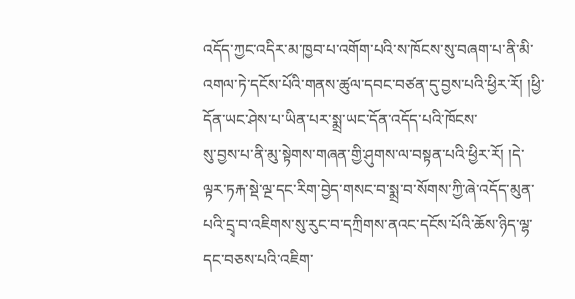འདོད་ཀྱང་འདིར་མ་ཁྱབ་པ་འགོག་པའི་ས་ཁོངས་སུ་བཞག་པ་ནི་མི་འགལ་ཏེ་དངོས་པོའི་གནས་ཚུལ་དབང་བཙན་དུ་བྱས་པའི་ཕྱིར་རོ། །ཕྱི་དོན་ཡང་ཤེས་པ་ཡིན་པར་སྨྲ་ཡང་དོན་འདོད་པའི་ཁོངས་
སུ་བྱས་པ་ནི་མུ་སྟེགས་གཞན་གྱི་ཤུགས་ལ་བསྟན་པའི་ཕྱིར་རོ། །དེ་ལྟར་ཏརྐ་སྡེ་ལྔ་དང་རིག་བྱེད་གསང་བ་སྨྲ་བ་སོགས་ཀྱི་ཞེ་འདོད་མུན་པའི་དྲྭ་བ་འཇིགས་སུ་རུང་བ་དཀྲིགས་ནའང་དངོས་པོའི་ཆོས་ཉིད་ལྷ་དང་བཅས་པའི་འཇིག་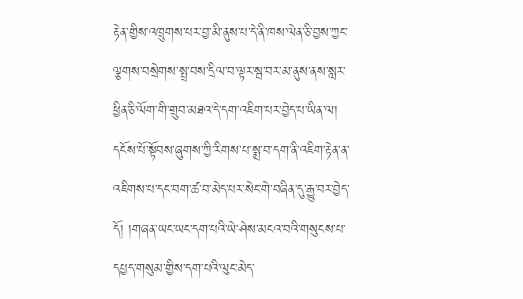རྟེན་གྱིས་འཁྲུགས་པར་བྱ་མི་ནུས་པ་དེ་ནི་ཁས་ལེན་ཅི་བྱས་ཀྱང་ལྕགས་བསྲེགས་སྤྲ་བས་དྲིལ་བ་ལྟར་སྦ་བར་མ་ནུས་ནས་སླར་ཕྱིན་ཅི་ལོག་གི་གྲུབ་མཐའ་དེ་དག་འཇིག་པར་བྱེད་པ་ཡིན་ལ། དངོས་པོ་སྟོབས་ཞུགས་ཀྱི་རིགས་པ་སྨྲ་བ་དག་ནི་འཇིག་རྟེན་ན་འཇིགས་པ་དང་བག་ཚ་བ་མེད་པར་སེང་གེ་བཞིན་དུ་རྒྱུ་བར་བྱེད་དོ། །གཞན་ཡང་ཡང་དག་པའི་ཡེ་ཤེས་མངའ་བའི་གསུངས་པ་དཔྱད་གསུམ་གྱིས་དག་པའི་ལུང་མེད་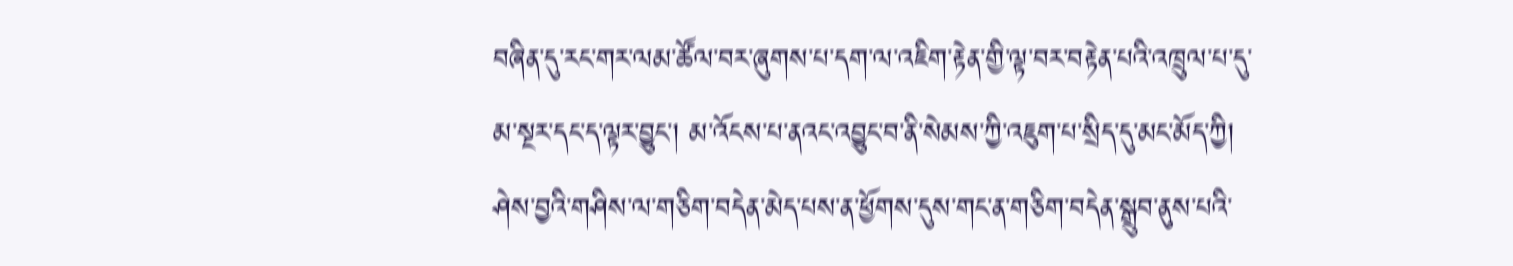བཞིན་དུ་རང་གར་ལམ་ཚོལ་བར་ཞུགས་པ་དག་ལ་འཇིག་རྟེན་གྱི་ལྟ་བར་བརྟེན་པའི་འཁྲུལ་པ་དུ་མ་སྔར་དང་ད་ལྟར་བྱུང་། མ་འོངས་པ་ནའང་འབྱུང་བ་ནི་སེམས་ཀྱི་འཇུག་པ་སྲིད་དུ་མང་མོད་ཀྱི། ཤེས་བྱའི་གཤིས་ལ་གཅིག་བདེན་མེད་པས་ན་ཕྱོགས་དུས་གང་ན་གཅིག་བདེན་སྒྲུབ་ནུས་པའི་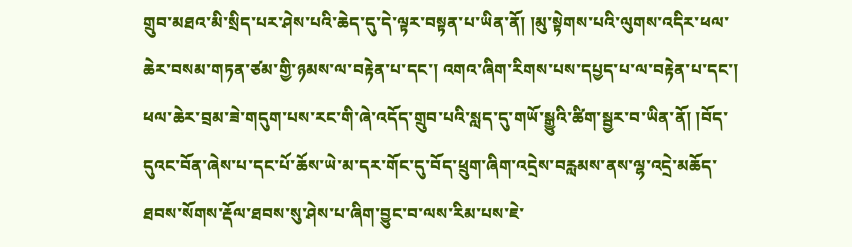གྲུབ་མཐའ་མི་སྲིད་པར་ཤེས་པའི་ཆེད་དུ་དེ་ལྟར་བསྟན་པ་ཡིན་ནོ། །མུ་སྟེགས་པའི་ལུགས་འདིར་ཕལ་ཆེར་བསམ་གཏན་ཙམ་གྱི་ཉམས་ལ་བརྟེན་པ་དང་། འགའ་ཞིག་རིགས་པས་དཔྱད་པ་ལ་བརྟེན་པ་དང་། ཕལ་ཆེར་བྲམ་ཟེ་གདུག་པས་རང་གི་ཞེ་འདོད་གྲུབ་པའི་སླད་དུ་གཡོ་སྒྱུའི་ཚིག་སྦྱར་བ་ཡིན་ནོ། །བོད་དུའང་བོན་ཞེས་པ་དང་པོ་ཆོས་ཡེ་མ་དར་གོང་དུ་བོད་ཕྲུག་ཞིག་འདྲེས་བརླམས་ནས་ལྷ་འདྲེ་མཆོད་ཐབས་སོགས་རྡོལ་ཐབས་སུ་ཤེས་པ་ཞིག་བྱུང་བ་ལས་རིམ་པས་ཇེ་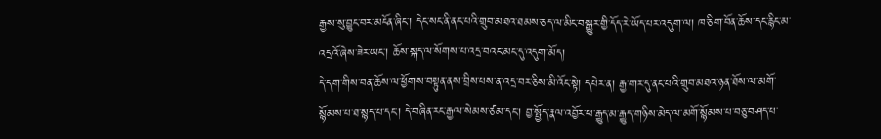རྒྱས་སུ་བྱུང་བར་མངོན་ཞིང་། དེང་སང་ནི་ནང་པའི་གྲུབ་མཐའ་ཐམས་ཅད་ལ་མིང་བསྒྱུར་གྱི་དོད་རེ་ཡོད་པར་འདུག་ལ། ཁ་ཅིག་བོན་ཆོས་དང་རྙིང་མ་འདྲའོ་ཞེས་ཟེར་ཡང་། ཆོས་སྐད་ལ་སོགས་པ་འདྲ་བའང་མང་དུ་འདུག་མོད།
དེ་དག་གིས་བན་ཆོས་ལ་ཕྱོགས་བསྟུན་ནས་བྲིས་པས་ན་འདྲ་བར་ཅིས་མི་འོང་སྟེ། དཔེར་ན། རྒྱ་གར་དུ་ནང་པའི་གྲུབ་མཐའ་ཉན་ཐོས་ལ་མགོ་སྙོམས་པ་ཐ་སྙད་པ་དང་། དེ་བཞིན་རང་རྒྱལ་སེམས་ཙམ་དང་། བྱ་སྤྱོད་རྣལ་འབྱོར་ཕ་རྒྱུད་མ་རྒྱུད་གཉིས་མེད་ལ་མགོ་སྙོམས་པ་བཅུ་བཤད་པ་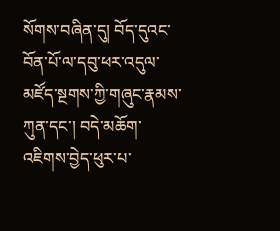སོགས་བཞིན་དུ། བོད་དུའང་བོན་པོ་ལ་དབུ་ཕར་འདུལ་མཛོད་སྔགས་ཀྱི་གཞུང་རྣམས་ཀུན་དང་། བདེ་མཆོག་འཇིགས་བྱེད་ཕུར་པ་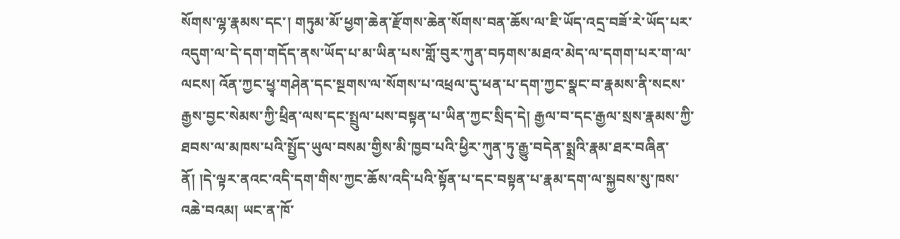སོགས་ལྷ་རྣམས་དང་། གཏུམ་མོ་ཕྱག་ཆེན་རྫོགས་ཆེན་སོགས་བན་ཆོས་ལ་ཇི་ཡོད་འདྲ་བཟོ་རེ་ཡོད་པར་འདུག་ལ་དེ་དག་གདོད་ནས་ཡོད་པ་མ་ཡིན་པས་གློ་བུར་ཀུན་བཏགས་མཐའ་མེད་ལ་དགག་པར་ག་ལ་ལངས། འོན་ཀྱང་ཕྱྭ་གཤེན་དང་སྔགས་ལ་སོགས་པ་འཕྲལ་དུ་ཕན་པ་དག་ཀྱང་སྣང་བ་རྣམས་ནི་སངས་རྒྱས་བྱང་སེམས་ཀྱི་ཕྲིན་ལས་དང་སྤྲུལ་པས་བསྟན་པ་ཡིན་ཀྱང་སྲིད་དེ། རྒྱལ་བ་དང་རྒྱལ་སྲས་རྣམས་ཀྱི་ཐབས་ལ་མཁས་པའི་སྤྱོད་ཡུལ་བསམ་གྱིས་མི་ཁྱབ་པའི་ཕྱིར་ཀུན་ཏུ་རྒྱུ་བདེན་སྨྲའི་རྣམ་ཐར་བཞིན་ནོ། །དེ་ལྟར་ནའང་འདི་དག་གིས་ཀྱང་ཆོས་འདི་པའི་སྟོན་པ་དང་བསྟན་པ་རྣམ་དག་ལ་སྐྱབས་སུ་ཁས་འཆེ་བའམ། ཡང་ན་ཁོ་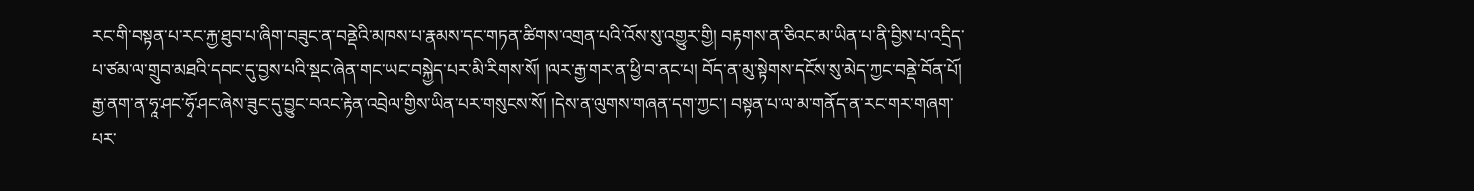རང་གི་བསྟན་པ་རང་རྐྱ་ཐུབ་པ་ཞིག་བཟུང་ན་བནྡེའི་མཁས་པ་རྣམས་དང་གཏན་ཚིགས་འགྲན་པའི་འོས་སུ་འགྱུར་གྱི། བརྟགས་ན་ཅིའང་མ་ཡིན་པ་ནི་བྱིས་པ་འདྲིད་པ་ཙམ་ལ་གྲུབ་མཐའི་དབང་དུ་བྱས་པའི་སྡང་ཞེན་གང་ཡང་བསྐྱེད་པར་མི་རིགས་སོ། །ལར་རྒྱ་གར་ན་ཕྱི་བ་ནང་པ། བོད་ན་མུ་སྟེགས་དངོས་སུ་མེད་ཀྱང་བནྡེ་བོན་པོ། རྒྱ་ནག་ན་ཧཱ་ཤང་ཧྭོ་ཤང་ཞེས་ཟུང་དུ་བྱུང་བའང་རྟེན་འབྲེལ་གྱིས་ཡིན་པར་གསུངས་སོ། །དེས་ན་ལུགས་གཞན་དག་ཀྱང་། བསྟན་པ་ལ་མ་གནོད་ན་རང་གར་གཞག་པར་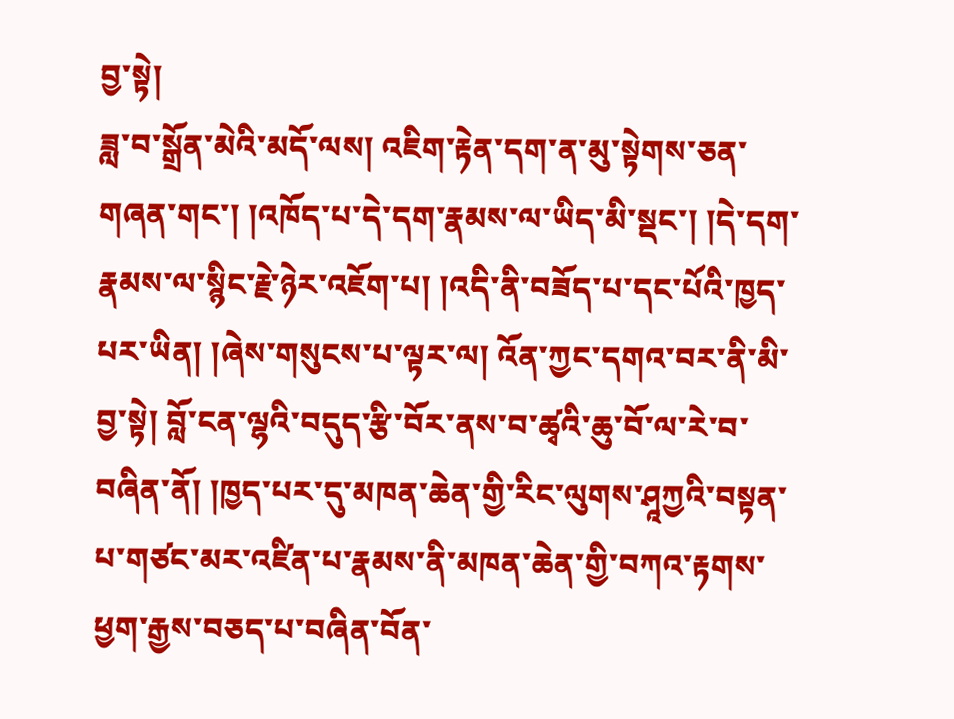བྱ་སྟེ།
ཟླ་བ་སྒྲོན་མེའི་མདོ་ལས། འཇིག་རྟེན་དག་ན་མུ་སྟེགས་ཅན་གཞན་གང་། །འཁོད་པ་དེ་དག་རྣམས་ལ་ཡིད་མི་སྡང་། །དེ་དག་རྣམས་ལ་སྙིང་རྗེ་ཉེར་འཇོག་པ། །འདི་ནི་བཟོད་པ་དང་པོའི་ཁྱད་པར་ཡིན། །ཞེས་གསུངས་པ་ལྟར་ལ། འོན་ཀྱང་དགའ་བར་ནི་མི་བྱ་སྟེ། བློ་ངན་ལྷའི་བདུད་རྩི་བོར་ནས་བ་ཚྭའི་ཆུ་བོ་ལ་རེ་བ་བཞིན་ནོ། །ཁྱད་པར་དུ་མཁན་ཆེན་གྱི་རིང་ལུགས་ཤཱཀྱའི་བསྟན་པ་གཙང་མར་འཛིན་པ་རྣམས་ནི་མཁན་ཆེན་གྱི་བཀའ་རྟགས་ཕྱག་རྒྱས་བཅད་པ་བཞིན་བོན་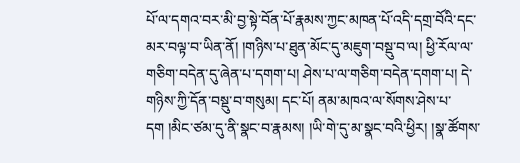པོ་ལ་དགའ་བར་མི་བྱ་སྟེ་བོན་པོ་རྣམས་ཀྱང་མཁན་པོ་འདི་དགྲ་བོའི་དང་མར་བལྟ་བ་ཡིན་ནོ། །གཉིས་པ་ཐུན་མོང་དུ་མཇུག་བསྡུ་བ་ལ། ཕྱི་རོལ་ལ་གཅིག་བདེན་དུ་ཞེན་པ་དགག་པ། ཤེས་པ་ལ་གཅིག་བདེན་དགག་པ། དེ་གཉིས་ཀྱི་དོན་བསྡུ་བ་གསུམ། དང་པོ། ནམ་མཁའ་ལ་སོགས་ཤེས་པ་དག །མིང་ཙམ་དུ་ནི་སྣང་བ་རྣམས། །ཡི་གེ་དུ་མ་སྣང་བའི་ཕྱིར། །སྣ་ཚོགས་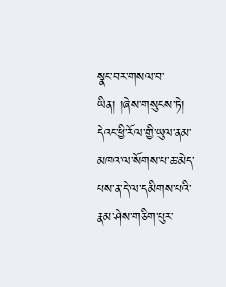སྣང་བར་གསལ་བ་ཡིན། །ཞེས་གསུངས་ཏེ། དེའང་ཕྱི་རོལ་གྱི་ཡུལ་ནམ་མཁའ་ལ་སོགས་པ་ཆ་མེད་པས་ན་དེ་ལ་དམིགས་པའི་རྣམ་ཤེས་གཅིག་པུར་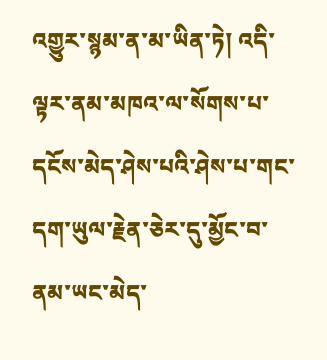འགྱུར་སྙམ་ན་མ་ཡིན་ཏེ། འདི་ལྟར་ནམ་མཁའ་ལ་སོགས་པ་དངོས་མེད་ཤེས་པའི་ཤེས་པ་གང་དག་ཡུལ་རྗེན་ཅེར་དུ་མྱོང་བ་ནམ་ཡང་མེད་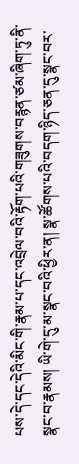པས་དེ་དང་དེའི་མིང་གི་རྣམ་པ་དང་འབྲེལ་བའི་རྟོག་པའི་གཟུགས་བརྙན་ཙམ་ཞིག་ཏུ་ནི་སྣང་བ་རྣམས། ཡི་གེ་དུ་མ་སྣང་བའི་ཕྱིར་ན། སྣ་ཚོགས་པའི་བདག་ཉིད་ཅན་དུ་སྣང་བར་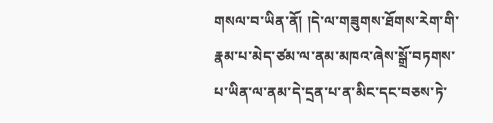གསལ་བ་ཡིན་ནོ། །དེ་ལ་གཟུགས་ཐོགས་རེག་གི་རྣམ་པ་མེད་ཙམ་ལ་ནམ་མཁའ་ཞེས་སྒྲོ་བཏགས་པ་ཡིན་ལ་ནམ་དེ་དྲན་པ་ན་མིང་དང་བཅས་ཏེ་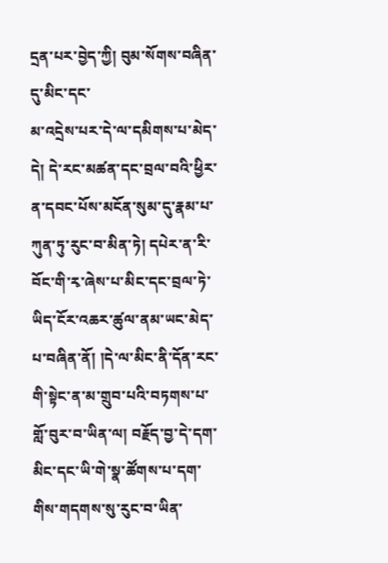དྲན་པར་བྱེད་ཀྱི། བུམ་སོགས་བཞིན་དུ་མིང་དང་
མ་འདྲེས་པར་དེ་ལ་དམིགས་པ་མེད་དེ། དེ་རང་མཚན་དང་བྲལ་བའི་ཕྱིར་ན་དབང་པོས་མངོན་སུམ་དུ་རྣམ་པ་ཀུན་ཏུ་རུང་བ་མིན་ཏེ། དཔེར་ན་རི་བོང་གི་རྭ་ཞེས་པ་མིང་དང་བྲལ་ཏེ་ཡིད་ངོར་འཆར་ཚུལ་ནམ་ཡང་མེད་པ་བཞིན་ནོ། །དེ་ལ་མིང་ནི་དོན་རང་གི་སྟེང་ན་མ་གྲུབ་པའི་བཏགས་པ་གློ་བུར་བ་ཡིན་ལ། བརྗོད་བྱ་དེ་དག་མིང་དང་ཡི་གེ་སྣ་ཚོགས་པ་དག་གིས་གདགས་སུ་རུང་བ་ཡིན་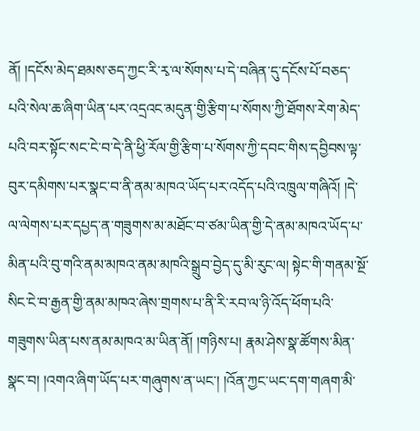ནོ། །དངོས་མེད་ཐམས་ཅད་ཀྱང་རི་རྭ་ལ་སོགས་པ་དེ་བཞིན་དུ་དངོས་པོ་བཅད་པའི་སེལ་ཆ་ཞིག་ཡིན་པར་འདྲའང་མདུན་གྱི་རྩིག་པ་སོགས་ཀྱི་ཐོགས་རེག་མེད་པའི་བར་སྟོང་སང་ངེ་བ་དེ་ནི་ཕྱི་རོལ་གྱི་རྩིག་པ་སོགས་ཀྱི་དབང་གིས་དབྱིབས་ལྟ་བུར་དམིགས་པར་སྣང་བ་ནི་ནམ་མཁའ་ཡོད་པར་འདོད་པའི་འཁྲུལ་གཞིའོ། །དེ་ལ་ལེགས་པར་དཔྱད་ན་གཟུགས་མ་མཐོང་བ་ཙམ་ཡིན་གྱི་དེ་ནམ་མཁའ་ཡོད་པ་མིན་པའི་བུ་གའི་ནམ་མཁའ་ནམ་མཁའི་སྒྲུབ་བྱེད་དུ་མི་རུང་ལ། སྟེང་གི་གནམ་སྔོ་སིང་ངེ་བ་རྒྱན་གྱི་ནམ་མཁའ་ཞེས་གྲགས་པ་ནི་རི་རབ་ལ་ཉི་འོད་ཕོག་པའི་གཟུགས་ཡིན་པས་ནམ་མཁའ་མ་ཡིན་ནོ། །གཉིས་པ། རྣམ་ཤེས་སྣ་ཚོགས་མིན་སྣང་བ། །འགའ་ཞིག་ཡོད་པར་གཞུགས་ན་ཡང་། །འོན་ཀྱང་ཡང་དག་གཞག་མི་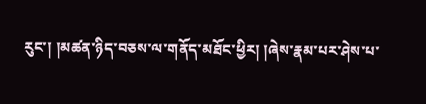རུང་། །མཚན་ཉིད་བཅས་ལ་གནོད་མཐོང་ཕྱིར། །ཞེས་རྣམ་པར་ཤེས་པ་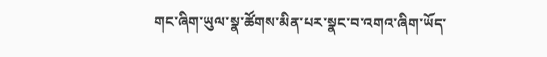གང་ཞིག་ཡུལ་སྣ་ཚོགས་མིན་པར་སྣང་བ་འགའ་ཞིག་ཡོད་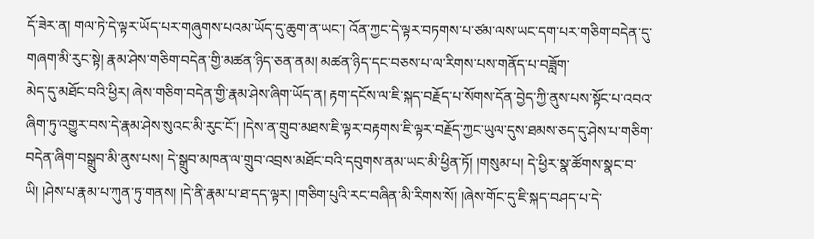དོ་ཟེར་ན། གལ་ཏེ་དེ་ལྟར་ཡོད་པར་གཞུགས་པའམ་ཡོད་དུ་ཆུག་ན་ཡང་། འོན་ཀྱང་དེ་ལྟར་བཏགས་པ་ཙམ་ལས་ཡང་དག་པར་གཅིག་བདེན་དུ་གཞག་མི་རུང་སྟེ། རྣམ་ཤེས་གཅིག་བདེན་གྱི་མཚན་ཉིད་ཅན་ནམ། མཚན་ཉིད་དང་བཅས་པ་ལ་རིགས་པས་གནོད་པ་བཟློག་
མེད་དུ་མཐོང་བའི་ཕྱིར། ཞེས་གཅིག་བདེན་གྱི་རྣམ་ཤེས་ཞིག་ཡོད་ན། རྟག་དངོས་ལ་ཇི་སྐད་བརྗོད་པ་སོགས་དོན་བྱེད་ཀྱི་ནུས་པས་སྟོང་པ་འབའ་ཞིག་ཏུ་འགྱུར་བས་དེ་རྣམ་ཤེས་སུའང་མི་རུང་ངོ་། །དེས་ན་གྲུབ་མཐས་ཇི་ལྟར་བརྟགས་ཇི་ལྟར་བརྗོད་ཀྱང་ཡུལ་དུས་ཐམས་ཅད་དུ་ཤེས་པ་གཅིག་བདེན་ཞིག་བསྒྲུབ་མི་ནུས་པས། དེ་སྒྲུབ་མཁན་ལ་གྲུབ་འབྲས་མཐོང་བའི་དབུགས་ནམ་ཡང་མི་ཕྱིན་ཏོ། །གསུམ་པ། དེ་ཕྱིར་སྣ་ཚོགས་སྣང་བ་ཡི། །ཤེས་པ་རྣམ་པ་ཀུན་ཏུ་གནས། །དེ་ནི་རྣམ་པ་ཐ་དད་ལྟར། །གཅིག་པུའི་རང་བཞིན་མི་རིགས་སོ། །ཞེས་གོང་དུ་ཇི་སྐད་བཤད་པ་དེ་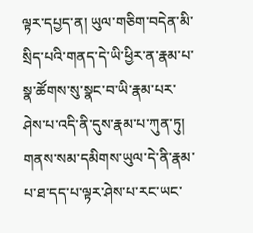ལྟར་དཔྱད་ན། ཡུལ་གཅིག་བདེན་མི་སྲིད་པའི་གནད་དེ་ཡི་ཕྱིར་ན་རྣམ་པ་སྣ་ཚོགས་སུ་སྣང་བ་ཡི་རྣམ་པར་ཤེས་པ་འདི་ནི་དུས་རྣམ་པ་ཀུན་ཏུ། གནས་སམ་དམིགས་ཡུལ་དེ་ནི་རྣམ་པ་ཐ་དད་པ་ལྟར་ཤེས་པ་རང་ཡང་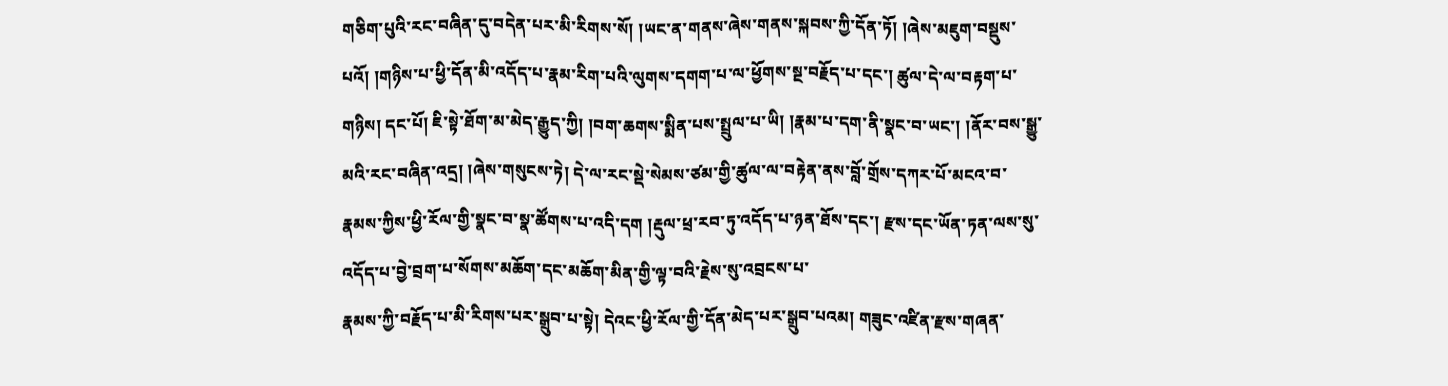གཅིག་པུའི་རང་བཞིན་དུ་བདེན་པར་མི་རིགས་སོ། །ཡང་ན་གནས་ཞེས་གནས་སྐབས་ཀྱི་དོན་ཏོ། །ཞེས་མཇུག་བསྡུས་པའོ། །གཉིས་པ་ཕྱི་དོན་མི་འདོད་པ་རྣམ་རིག་པའི་ལུགས་དགག་པ་ལ་ཕྱོགས་སྔ་བརྗོད་པ་དང་། ཚུལ་དེ་ལ་བརྟག་པ་གཉིས། དང་པོ། ཇི་སྟེ་ཐོག་མ་མེད་རྒྱུད་ཀྱི། །བག་ཆགས་སྨིན་པས་སྤྲུལ་པ་ཡི། །རྣམ་པ་དག་ནི་སྣང་བ་ཡང་། །ནོར་བས་སྒྱུ་མའི་རང་བཞིན་འདྲ། །ཞེས་གསུངས་ཏེ། དེ་ལ་རང་སྡེ་སེམས་ཙམ་གྱི་ཚུལ་ལ་བརྟེན་ནས་བློ་གྲོས་དཀར་པོ་མངའ་བ་རྣམས་ཀྱིས་ཕྱི་རོལ་གྱི་སྣང་བ་སྣ་ཚོགས་པ་འདི་དག །རྡུལ་ཕྲ་རབ་ཏུ་འདོད་པ་ཉན་ཐོས་དང་། རྫས་དང་ཡོན་ཏན་ལས་སུ་འདོད་པ་བྱེ་བྲག་པ་སོགས་མཆོག་དང་མཆོག་མིན་གྱི་ལྟ་བའི་རྗེས་སུ་འབྲངས་པ་
རྣམས་ཀྱི་བརྗོད་པ་མི་རིགས་པར་སྒྲུབ་པ་སྟེ། དེའང་ཕྱི་རོལ་གྱི་དོན་མེད་པར་སྒྲུབ་པའམ། གཟུང་འཛིན་རྫས་གཞན་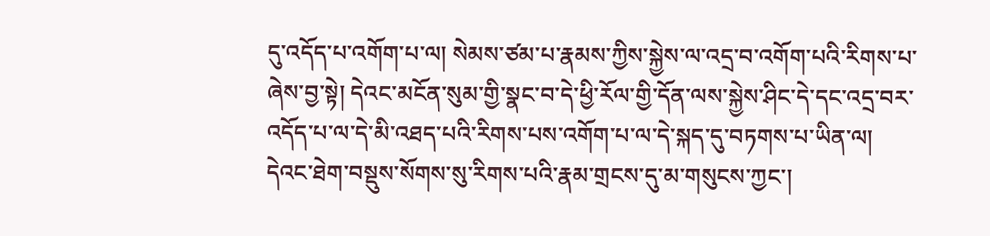དུ་འདོད་པ་འགོག་པ་ལ། སེམས་ཙམ་པ་རྣམས་ཀྱིས་སྐྱེས་ལ་འདྲ་བ་འགོག་པའི་རིགས་པ་ཞེས་བྱ་སྟེ། དེའང་མངོན་སུམ་གྱི་སྣང་བ་དེ་ཕྱི་རོལ་གྱི་དོན་ལས་སྐྱེས་ཤིང་དེ་དང་འདྲ་བར་འདོད་པ་ལ་དེ་མི་འཐད་པའི་རིགས་པས་འགོག་པ་ལ་དེ་སྐད་དུ་བཏགས་པ་ཡིན་ལ། དེའང་ཐེག་བསྡུས་སོགས་སུ་རིགས་པའི་རྣམ་གྲངས་དུ་མ་གསུངས་ཀྱང་།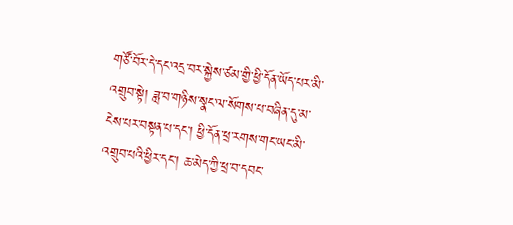གཙོ་བོར་དེ་དང་འདྲ་བར་སྐྱེས་ཙམ་གྱི་ཕྱི་དོན་ཡོད་པར་མི་འགྲུབ་སྟེ། ཟླ་བ་གཉིས་སྣང་ལ་སོགས་པ་བཞིན་དུ་མ་ངེས་པར་བསྟན་པ་དང་། ཕྱི་དོན་ཕྲ་རགས་གང་ཡང་མི་འགྲུབ་པའི་ཕྱིར་དང་། ཆ་མེད་ཀྱི་ཕྲ་བ་དབང་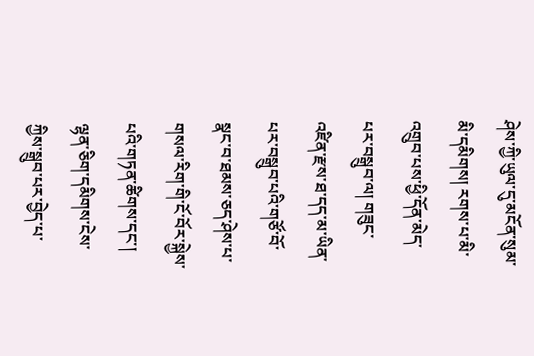ཤེས་ཀྱི་ཡུལ་དུ་མངོན་སུམ་མི་དམིགས། རགས་པ་མི་འགྲུབ་པས་ཕྱི་དོན་མེད་པར་བསྒྲུབ་ལ། གཟུང་འཛིན་རྫས་ཐ་དད་མ་ཡིན་པར་བསྒྲུབ་པའི་གཙོ་བོ་སྣང་བ་ཐམས་ཅད་ཤེས་པ་གསལ་རིག་གི་ངོ་བོར་སྐྱེས་པའི་གཏན་ཚིགས་དང་། ལྷན་ཅིག་དམིགས་ངེས་ཀྱིས་སྒྲུབ་པར་བྱེད་པ་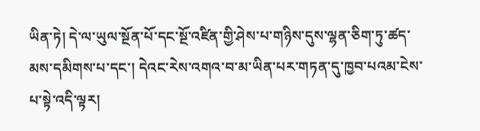ཡིན་ཏེ། དེ་ལ་ཡུལ་སྔོན་པོ་དང་སྔོ་འཛིན་གྱི་ཤེས་པ་གཉིས་དུས་ལྷན་ཅིག་ཏུ་ཚད་མས་དམིགས་པ་དང་། དེའང་རེས་འགའ་བ་མ་ཡིན་པར་གཏན་དུ་ཁྱབ་པའམ་ངེས་པ་སྟེ་འདི་ལྟར།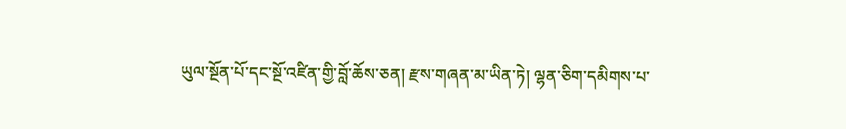ཡུལ་སྔོན་པོ་དང་སྔོ་འཛིན་གྱི་བློ་ཆོས་ཅན། རྫས་གཞན་མ་ཡིན་ཏེ། ལྷན་ཅིག་དམིགས་པ་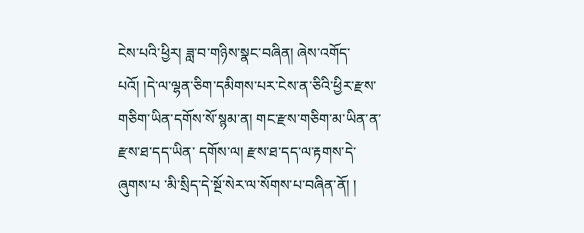ངེས་པའི་ཕྱིར། ཟླ་བ་གཉིས་སྣང་བཞིན། ཞེས་འགོད་པའོ། །དེ་ལ་ལྷན་ཅིག་དམིགས་པར་ངེས་ན་ཅིའི་ཕྱིར་རྫས་གཅིག་ཡིན་དགོས་སོ་སྙམ་ན། གང་རྫས་གཅིག་མ་ཡིན་ན་རྫས་ཐ་དད་ཡིན་ དགོས་ལ། རྫས་ཐ་དད་ལ་རྟགས་དེ་ཞུགས་པ ་མི་སྲིད་དེ་སྔོ་སེར་ལ་སོགས་པ་བཞིན་ནོ། །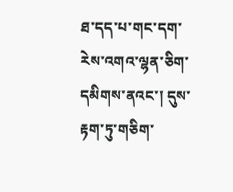ཐ་དད་པ་གང་དག་རེས་འགའ་ལྷན་ཅིག་དམིགས་ནའང་། དུས་རྟག་ཏུ་གཅིག་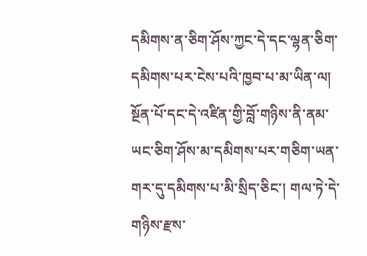དམིགས་ན་ཅིག་ཤོས་ཀྱང་དེ་དང་ལྷན་ཅིག་དམིགས་པར་ངེས་པའི་ཁྱབ་པ་མ་ཡིན་ལ། སྔོན་པོ་དང་དེ་འཛིན་གྱི་བློ་གཉིས་ནི་ནམ་ཡང་ཅིག་ཤོས་མ་དམིགས་པར་གཅིག་ཡན་གར་དུ་དམིགས་པ་མི་སྲིད་ཅིང་། གལ་ཏེ་དེ་གཉིས་རྫས་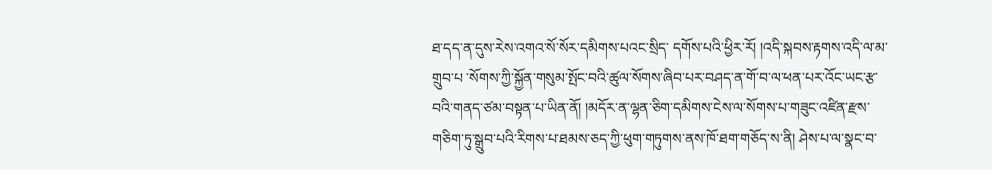ཐ་དད་ན་དུས་རེས་འགའ་སོ་སོར་དམིགས་པའང་སྲིད་ དགོས་པའི་ཕྱིར་རོ། །འདི་སྐབས་རྟགས་འདི་ལ་མ་གྲུབ་པ ་སོགས་ཀྱི་སྐྱོན་གསུམ་སྤོང་བའི་ཚུལ་སོགས་ཞིབ་པར་བཤད་ན་གོ་བ་ལ་ཕན་པར་འོང་ཡང་རྩ་བའི་གནད་ཙམ་བསྟན་པ་ཡིན་ནོ། །མདོར་ན་ལྷན་ཅིག་དམིགས་ངེས་ལ་སོགས་པ་གཟུང་འཛིན་རྫས་གཅིག་ཏུ་སྒྲུབ་པའི་རིགས་པ་ཐམས་ཅད་ཀྱི་ཕུག་གཏུགས་ནས་ཁོ་ཐག་གཅོད་ས་ནི། ཤེས་པ་ལ་སྣང་བ་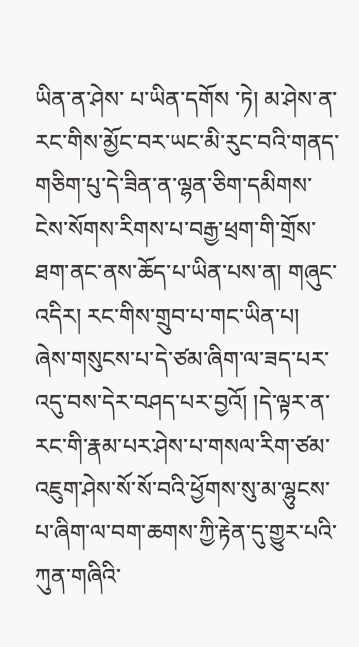ཡིན་ན་ཤེས་ པ་ཡིན་དགོས ་ཏེ། མ་ཤེས་ན་རང་གིས་མྱོང་བར་ཡང་མི་རུང་བའི་གནད་གཅིག་པུ་དེ་ཟིན་ན་ལྷན་ཅིག་དམིགས་ངེས་སོགས་རིགས་པ་བརྒྱ་ཕྲག་གི་གྲོས་ཐག་ནང་ནས་ཆོད་པ་ཡིན་པས་ན། གཞུང་འདིར། རང་གིས་གྲུབ་པ་གང་ཡིན་པ། ཞེས་གསུངས་པ་དེ་ཙམ་ཞིག་ལ་ཟད་པར་འདུ་བས་དེར་བཤད་པར་བྱའོ། །དེ་ལྟར་ན་རང་གི་རྣམ་པར་ཤེས་པ་གསལ་རིག་ཙམ་འཇུག་ཤེས་སོ་སོ་བའི་ཕྱོགས་སུ་མ་ལྷུངས་པ་ཞིག་ལ་བག་ཆགས་ཀྱི་རྟེན་དུ་གྱུར་པའི་ཀུན་གཞིའི་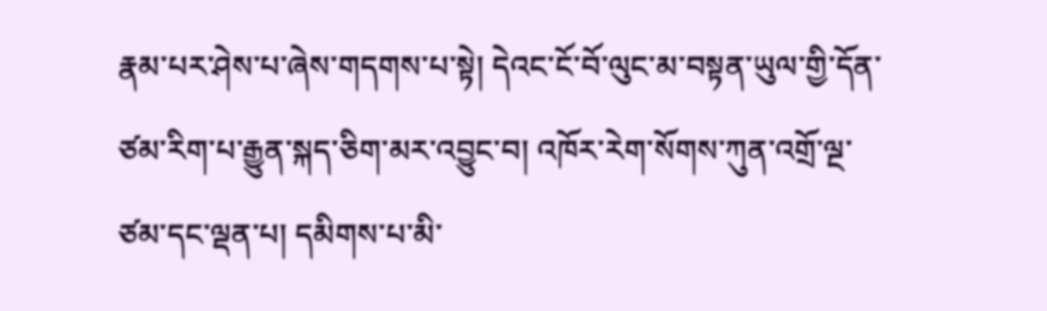རྣམ་པར་ཤེས་པ་ཞེས་གདགས་པ་སྟེ། དེའང་ངོ་བོ་ལུང་མ་བསྟན་ཡུལ་གྱི་དོན་ཙམ་རིག་པ་རྒྱུན་སྐད་ཅིག་མར་འབྱུང་བ། འཁོར་རེག་སོགས་ཀུན་འགྲོ་ལྔ་ཙམ་དང་ལྡན་པ། དམིགས་པ་མི་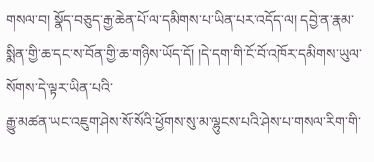གསལ་བ། སྣོད་བཅུད་རྒྱ་ཆེན་པོ་ལ་དམིགས་པ་ཡིན་པར་འདོད་ལ། དབྱེ་ན་རྣམ་སྨིན་གྱི་ཆ་དང་ས་བོན་གྱི་ཆ་གཉིས་ཡོད་དོ། །དེ་དག་གི་ངོ་བོ་འཁོར་དམིགས་ཡུལ་སོགས་དེ་ལྟར་ཡིན་པའི་
རྒྱུ་མཚན་ཡང་འཇུག་ཤེས་སོ་སོའི་ཕྱོགས་སུ་མ་ལྷུངས་པའི་ཤེས་པ་གསལ་རིག་གི་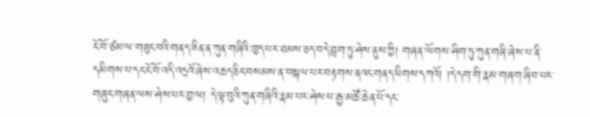ངོ་བོ་ཙམ་ལ་གཟུང་བའི་གནད་ཟིན་ན་ཀུན་གཞིའི་ཁྱད་པར་ཐམས་ཅད་བདེ་བླག་ཏུ་ཤེས་ནུས་ཀྱི། གཞན་ལོགས་ཤིག་ཏུ་ཀུན་གཞི་ཞེས་པ་ནི་དམིགས་པ་དང་ངོ་བོ་འདི་འདྲའོ་ཞེས་འཆད་ཅིང་བསམས་ན་བསྐལ་པར་བརྟགས་ནའང་གནད་ཕིགས་དཀའོ། །དེ་དག་གི་རྣམ་གཞག་ཞིབ་པར་གཞུང་གཞན་ལས་ཤེས་པར་བྱ་ལ། དེ་ལྟ་བུའི་ཀུན་གཞིའི་རྣམ་པར་ཤེས་པ་རྒྱ་མཚོ་ཆེན་པོ་དང་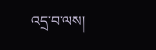འདྲ་བ་ལས།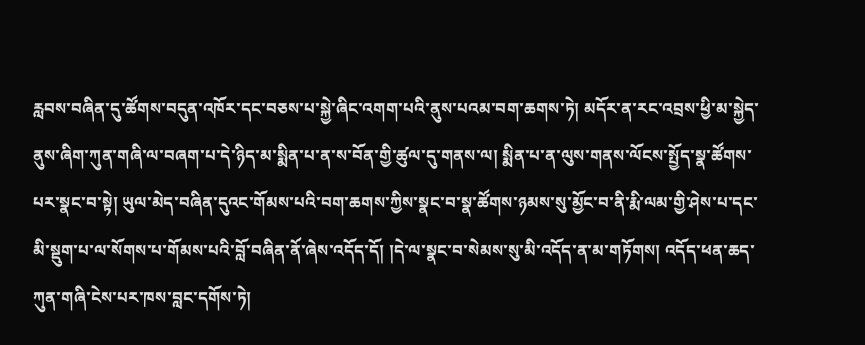རླབས་བཞིན་དུ་ཚོགས་བདུན་འཁོར་དང་བཅས་པ་སྐྱེ་ཞིང་འགག་པའི་ནུས་པའམ་བག་ཆགས་ཏེ། མདོར་ན་རང་འབྲས་ཕྱི་མ་སྐྱེད་ནུས་ཞིག་ཀུན་གཞི་ལ་བཞག་པ་དེ་ཉིད་མ་སྨིན་པ་ན་ས་བོན་གྱི་ཚུལ་དུ་གནས་ལ། སྨིན་པ་ན་ལུས་གནས་ལོངས་སྤྱོད་སྣ་ཚོགས་པར་སྣང་བ་སྟེ། ཡུལ་མེད་བཞིན་དུའང་གོམས་པའི་བག་ཆགས་ཀྱིས་སྣང་བ་སྣ་ཚོགས་ཉམས་སུ་མྱོང་བ་ནི་རྨི་ལམ་གྱི་ཤེས་པ་དང་མི་སྡུག་པ་ལ་སོགས་པ་གོམས་པའི་བློ་བཞིན་ནོ་ཞེས་འདོད་དོ། །དེ་ལ་སྣང་བ་སེམས་སུ་མི་འདོད་ན་མ་གཏོགས། འདོད་ཕན་ཆད་ཀུན་གཞི་ངེས་པར་ཁས་བླང་དགོས་ཏེ།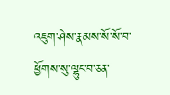འཇུག་ཤེས་རྣམས་སོ་སོ་བ་ཕྱོགས་སུ་ལྷུང་བ་ཅན་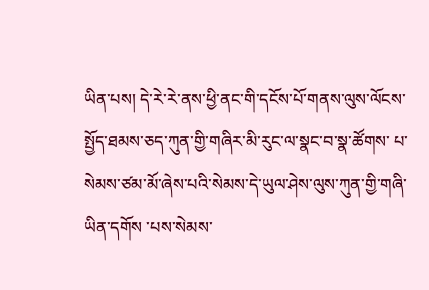ཡིན་པས། དེ་རེ་རེ་ནས་ཕྱི་ནང་གི་དངོས་པོ་གནས་ལུས་ལོངས་སྤྱོད་ཐམས་ཅད་ཀུན་གྱི་གཞིར་མི་རུང་ལ་སྣང་བ་སྣ་ཚོགས་ པ་སེམས་ཙམ་མོ་ཞེས་པའི་སེམས་དེ་ཡུལ་ཤེས་ལུས་ཀུན་གྱི་གཞི་ཡིན་དགོས ་པས་སེམས་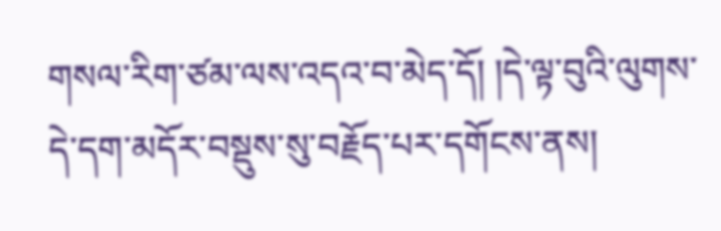གསལ་རིག་ཙམ་ལས་འདའ་བ་མེད་དོ། །དེ་ལྟ་བུའི་ལུགས་དེ་དག་མདོར་བསྡུས་སུ་བརྗོད་པར་དགོངས་ནས།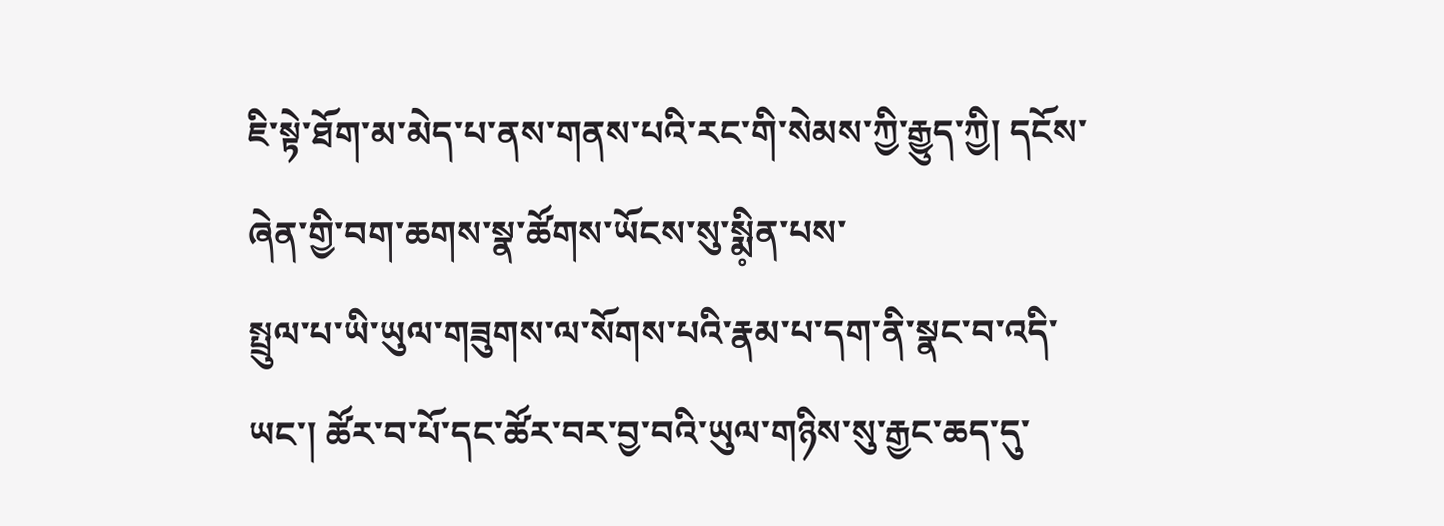ཇི་སྟེ་ཐོག་མ་མེད་པ་ནས་གནས་པའི་རང་གི་སེམས་ཀྱི་རྒྱུད་ཀྱི། དངོས་ཞེན་གྱི་བག་ཆགས་སྣ་ཚོགས་ཡོངས་སུ་སྨི༷ན་པས་
སྤྲུལ་པ་ཡི་ཡུལ་གཟུགས་ལ་སོགས་པའི་རྣམ་པ་དག་ནི་སྣང་བ་འདི་ཡང་། ཚོར་བ་པོ་དང་ཚོར་བར་བྱ་བའི་ཡུལ་གཉིས་སུ་རྒྱང་ཆད་དུ་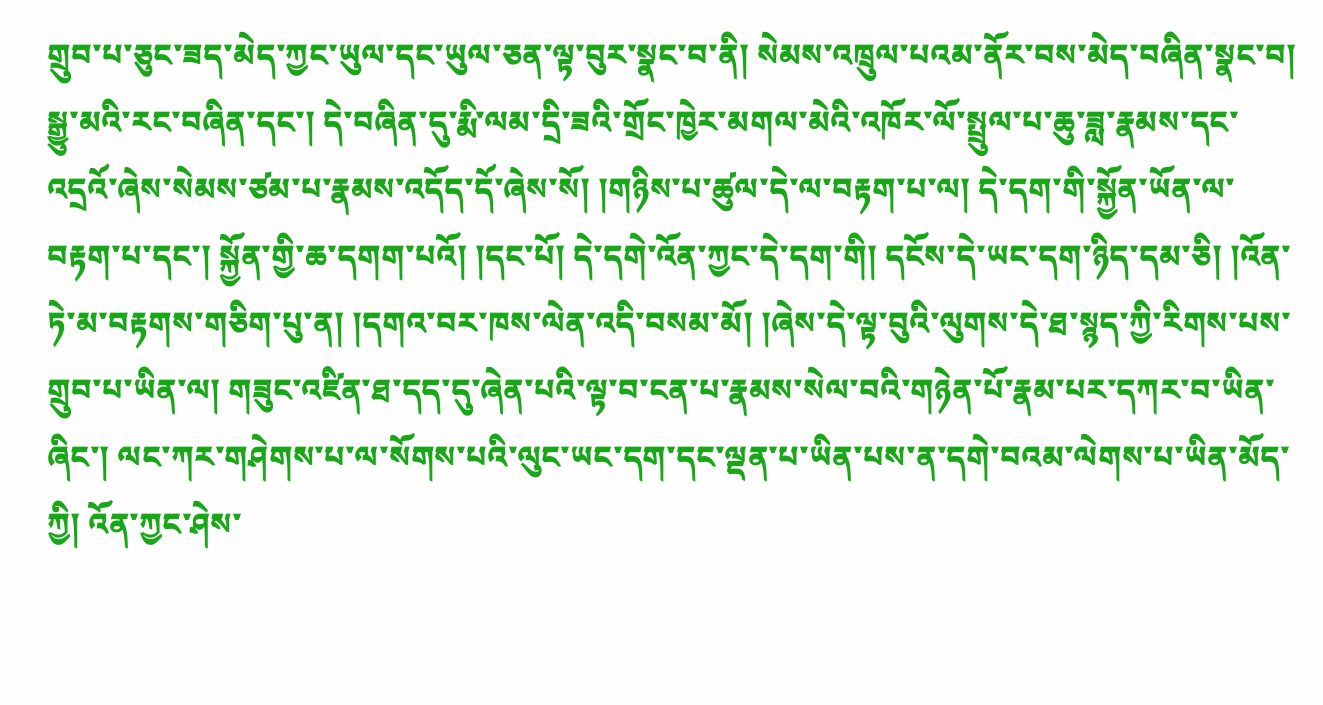གྲུབ་པ་ཅུང་ཟད་མེད་ཀྱང་ཡུལ་དང་ཡུལ་ཅན་ལྟ་བུར་སྣང་བ་ནི། སེམས་འཁྲུལ་པའམ་ནོར་བས་མེད་བཞིན་སྣང་བ། སྒྱུ་མའི་རང་བཞིན་དང་། དེ་བཞིན་དུ་རྨི་ལམ་དྲི་ཟའི་གྲོང་ཁྱེར་མགལ་མེའི་འཁོར་ལོ་སྤྲུལ་པ་ཆུ་ཟླ་རྣམས་དང་འདྲའོ་ཞེས་སེམས་ཙམ་པ་རྣམས་འདོད་དོ་ཞེས་སོ། །གཉིས་པ་ཚུལ་དེ་ལ་བརྟག་པ་ལ། དེ་དག་གི་སྐྱོན་ཡོན་ལ་བརྟག་པ་དང་། སྐྱོན་གྱི་ཆ་དགག་པའོ། །དང་པོ། དེ་དགེ་འོན་ཀྱང་དེ་དག་གི། དངོས་དེ་ཡང་དག་ཉིད་དམ་ཅི། །འོན་ཏེ་མ་བརྟགས་གཅིག་པུ་ན། །དགའ་བར་ཁས་ལེན་འདི་བསམ་མོ། །ཞེས་དེ་ལྟ་བུའི་ལུགས་དེ་ཐ་སྙད་ཀྱི་རིགས་པས་གྲུབ་པ་ཡིན་ལ། གཟུང་འཛིན་ཐ་དད་དུ་ཞེན་པའི་ལྟ་བ་ངན་པ་རྣམས་སེལ་བའི་གཉེན་པོ་རྣམ་པར་དཀར་བ་ཡིན་ཞིང་། ལང་ཀར་གཤེགས་པ་ལ་སོགས་པའི་ལུང་ཡང་དག་དང་ལྡན་པ་ཡིན་པས་ན་དགེ་བའམ་ལེགས་པ་ཡིན་མོད་ཀྱི། འོན་ཀྱང་ཤེས་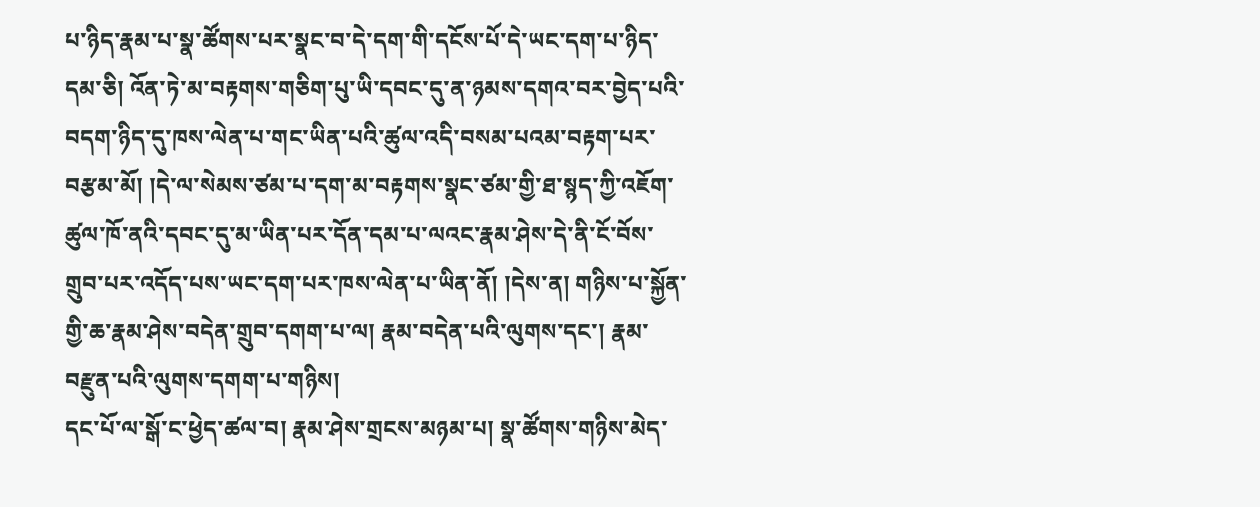པ་ཉིད་རྣམ་པ་སྣ་ཚོགས་པར་སྣང་བ་དེ་དག་གི་དངོས་པོ་དེ་ཡང་དག་པ་ཉིད་དམ་ཅི། འོན་ཏེ་མ་བརྟགས་གཅིག་པུ་ཡི་དབང་དུ་ན་ཉམས་དགའ་བར་བྱེད་པའི་བདག་ཉིད་དུ་ཁས་ལེན་པ་གང་ཡིན་པའི་ཚུལ་འདི་བསམ་པའམ་བརྟག་པར་བརྩམ་མོ། །དེ་ལ་སེམས་ཙམ་པ་དག་མ་བརྟགས་སྣང་ཙམ་གྱི་ཐ་སྙད་ཀྱི་འཇོག་ཚུལ་ཁོ་ནའི་དབང་དུ་མ་ཡིན་པར་དོན་དམ་པ་ལའང་རྣམ་ཤེས་དེ་ནི་ངོ་བོས་གྲུབ་པར་འདོད་པས་ཡང་དག་པར་ཁས་ལེན་པ་ཡིན་ནོ། །དེས་ན། གཉིས་པ་སྐྱོན་གྱི་ཆ་རྣམ་ཤེས་བདེན་གྲུབ་དགག་པ་ལ། རྣམ་བདེན་པའི་ལུགས་དང་། རྣམ་བརྫུན་པའི་ལུགས་དགག་པ་གཉིས།
དང་པོ་ལ་སྒོ་ང་ཕྱེད་ཚལ་བ། རྣམ་ཤེས་གྲངས་མཉམ་པ། སྣ་ཚོགས་གཉིས་མེད་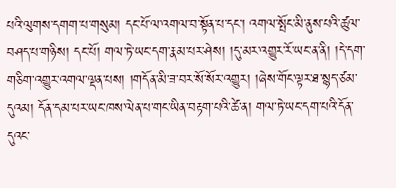པའི་ལུགས་དགག་པ་གསུམ། དང་པོ་ལ་འགལ་བ་སྟོན་པ་དང་། འགལ་སྤོང་མི་ནུས་པའི་ཚུལ་བཤད་པ་གཉིས། དང་པོ། གལ་ཏེ་ཡང་དག་རྣམ་པར་ཤེས། །དུ་མར་འགྱུར་རོ་ཡང་ན་ནི། །དེ་དག་གཅིག་འགྱུར་འགལ་ལྡན་པས། །གདོན་མི་ཟ་བར་སོ་སོར་འགྱུར། །ཞེས་གོང་ལྟར་ཐ་སྙད་ཙམ་དུའམ། དོན་དམ་པར་ཡང་ཁས་ལེན་པ་གང་ཡིན་བརྟག་པའི་ཚེ་ན། གལ་ཏེ་ཡང་དག་པའི་དོན་དུའང་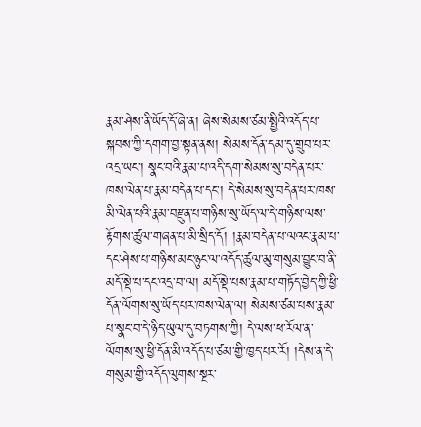རྣམ་ཤེས་ནི་ཡོད་དོ་ཞེ་ན། ཞེས་སེམས་ཙམ་སྤྱིའི་འདོད་པ་སྐབས་ཀྱི་དགག་བྱ་སྟན་ནས། སེམས་དོན་དམ་དུ་གྲུབ་པར་འདྲ་ཡང་། སྣང་བའི་རྣམ་པ་འདི་དག་སེམས་སུ་བདེན་པར་ཁས་ལེན་པ་རྣམ་བདེན་པ་དང་། དེ་སེམས་སུ་བདེན་པར་ཁས་མི་ལེན་པའི་རྣམ་བརྫུན་པ་གཉིས་སུ་ཡོད་ལ་དེ་གཉིས་ལས་རྟོགས་ཚུལ་གཞན་པ་མི་སྲིད་དོ། །རྣམ་བདེན་པ་ལའང་རྣམ་པ་དང་ཤེས་པ་གཉིས་མང་ཉུང་ལ་འདོད་ཚུལ་མུ་གསུམ་བྱུང་བ་ནི་མདོ་སྡེ་པ་དང་འདྲ་བ་ལ། མདོ་སྡེ་པས་རྣམ་པ་གཏོད་བྱེད་ཀྱི་ཕྱི་དོན་ལོགས་སུ་ཡོད་པར་ཁས་ལེན་ལ། སེམས་ཙམ་པས་རྣམ་པ་སྣང་བ་དེ་ཉིད་ཡུལ་དུ་བཏགས་ཀྱི། དེ་ལས་ཕ་རོལ་ན་ལོགས་སུ་ཕྱི་དོན་མི་འདོད་པ་ཙམ་གྱི་ཁྱད་པར་རོ། །དེས་ན་དེ་གསུམ་གྱི་འདོད་ལུགས་སྔར་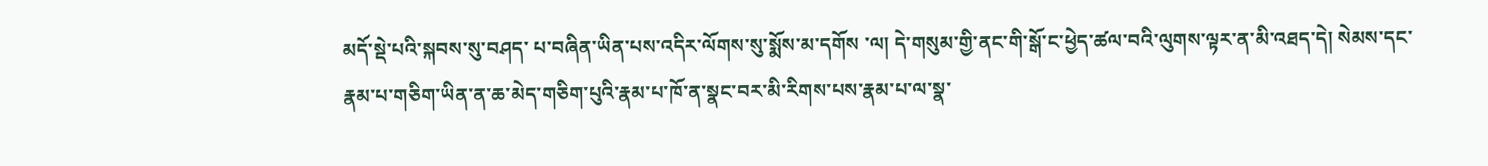མདོ་སྡེ་པའི་སྐབས་སུ་བཤད་ པ་བཞིན་ཡིན་པས་འདིར་ལོགས་སུ་སྨོས་མ་དགོས ་ལ། དེ་གསུམ་གྱི་ནང་གི་སྒོ་ང་ཕྱེད་ཚལ་བའི་ལུགས་ལྟར་ན་མི་འཐད་དེ། སེམས་དང་རྣམ་པ་གཅིག་ཡིན་ན་ཆ་མེད་གཅིག་པུའི་རྣམ་པ་ཁོ་ན་སྣང་བར་མི་རིགས་པས་རྣམ་པ་ལ་སྣ་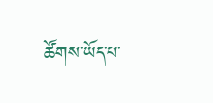ཚོགས་ཡོད་པ་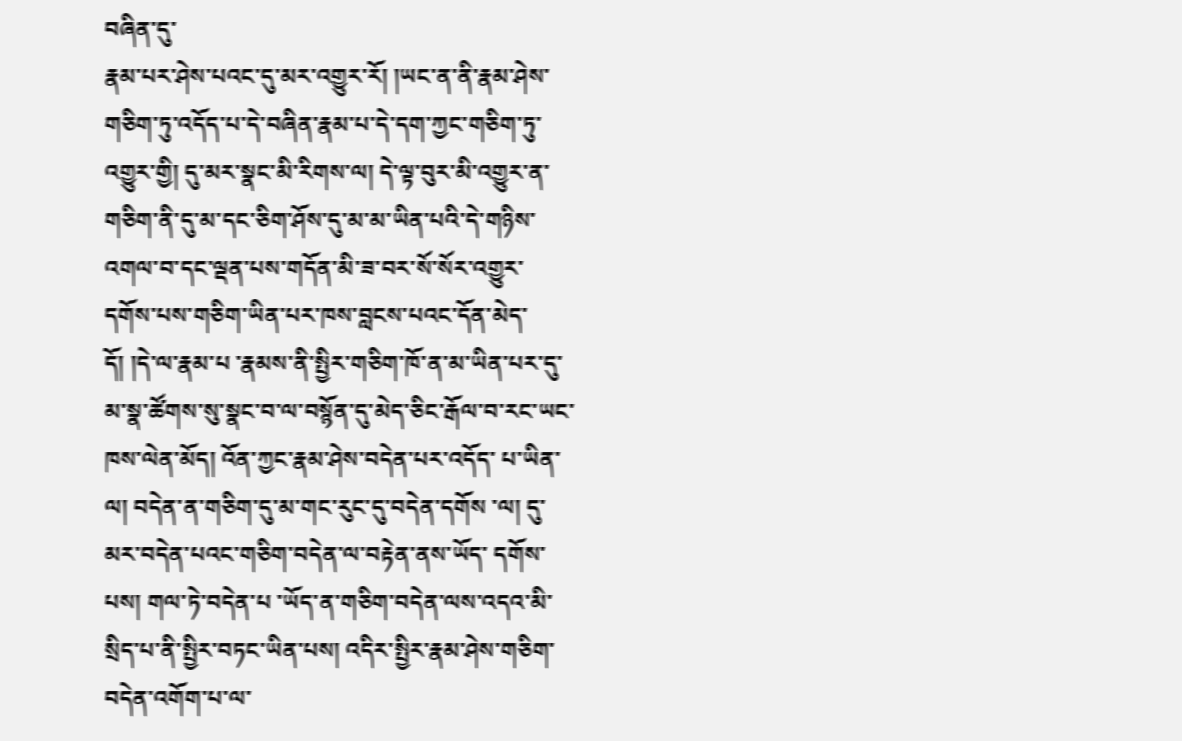བཞིན་དུ་
རྣམ་པར་ཤེས་པའང་དུ་མར་འགྱུར་རོ། །ཡང་ན་ནི་རྣམ་ཤེས་གཅིག་ཏུ་འདོད་པ་དེ་བཞིན་རྣམ་པ་དེ་དག་ཀྱང་གཅིག་ཏུ་འགྱུར་གྱི། དུ་མར་སྣང་མི་རིགས་ལ། དེ་ལྟ་བུར་མི་འགྱུར་ན་གཅིག་ནི་དུ་མ་དང་ཅིག་ཤོས་དུ་མ་མ་ཡིན་པའི་དེ་གཉིས་འགལ་བ་དང་ལྡན་པས་གདོན་མི་ཟ་བར་སོ་སོར་འགྱུར་ དགོས་པས་གཅིག་ཡིན་པར་ཁས་བླངས་པའང་དོན་མེད་དོ། །དེ་ལ་རྣམ་པ ་རྣམས་ནི་སྤྱིར་གཅིག་ཁོ་ན་མ་ཡིན་པར་དུ་མ་སྣ་ཚོགས་སུ་སྣང་བ་ལ་བསྙོན་དུ་མེད་ཅིང་རྒོལ་བ་རང་ཡང་ཁས་ལེན་མོད། འོན་ཀྱང་རྣམ་ཤེས་བདེན་པར་འདོད་ པ་ཡིན་ལ། བདེན་ན་གཅིག་དུ་མ་གང་རུང་དུ་བདེན་དགོས ་ལ། དུ་མར་བདེན་པའང་གཅིག་བདེན་ལ་བརྟེན་ནས་ཡོད་ དགོས་པས། གལ་ཏེ་བདེན་པ ་ཡོད་ན་གཅིག་བདེན་ལས་འདའ་མི་སྲིད་པ་ནི་སྤྱིར་བཏང་ཡིན་པས། འདིར་སྤྱིར་རྣམ་ཤེས་གཅིག་བདེན་འགོག་པ་ལ་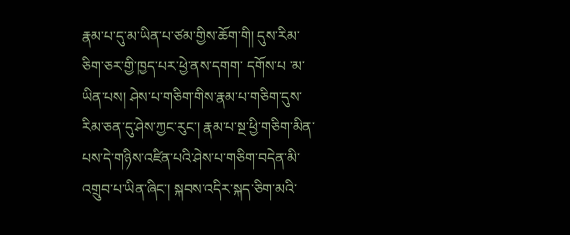རྣམ་པ་དུ་མ་ཡིན་པ་ཙམ་གྱིས་ཆོག་གི། དུས་རིམ་ཅིག་ཅར་གྱི་ཁྱད་པར་ཕྱེ་ནས་དགག་ དགོས་པ ་མ་ཡིན་པས། ཤེས་པ་གཅིག་གིས་རྣམ་པ་གཅིག་དུས་རིམ་ཅན་དུ་ཤེས་ཀྱང་རུང་། རྣམ་པ་སྔ་ཕྱི་གཅིག་མིན་པས་དེ་གཉིས་འཛིན་པའི་ཤེས་པ་གཅིག་བདེན་མི་འགྲུབ་པ་ཡིན་ཞིང་། སྐབས་འདིར་སྐད་ཅིག་མའི་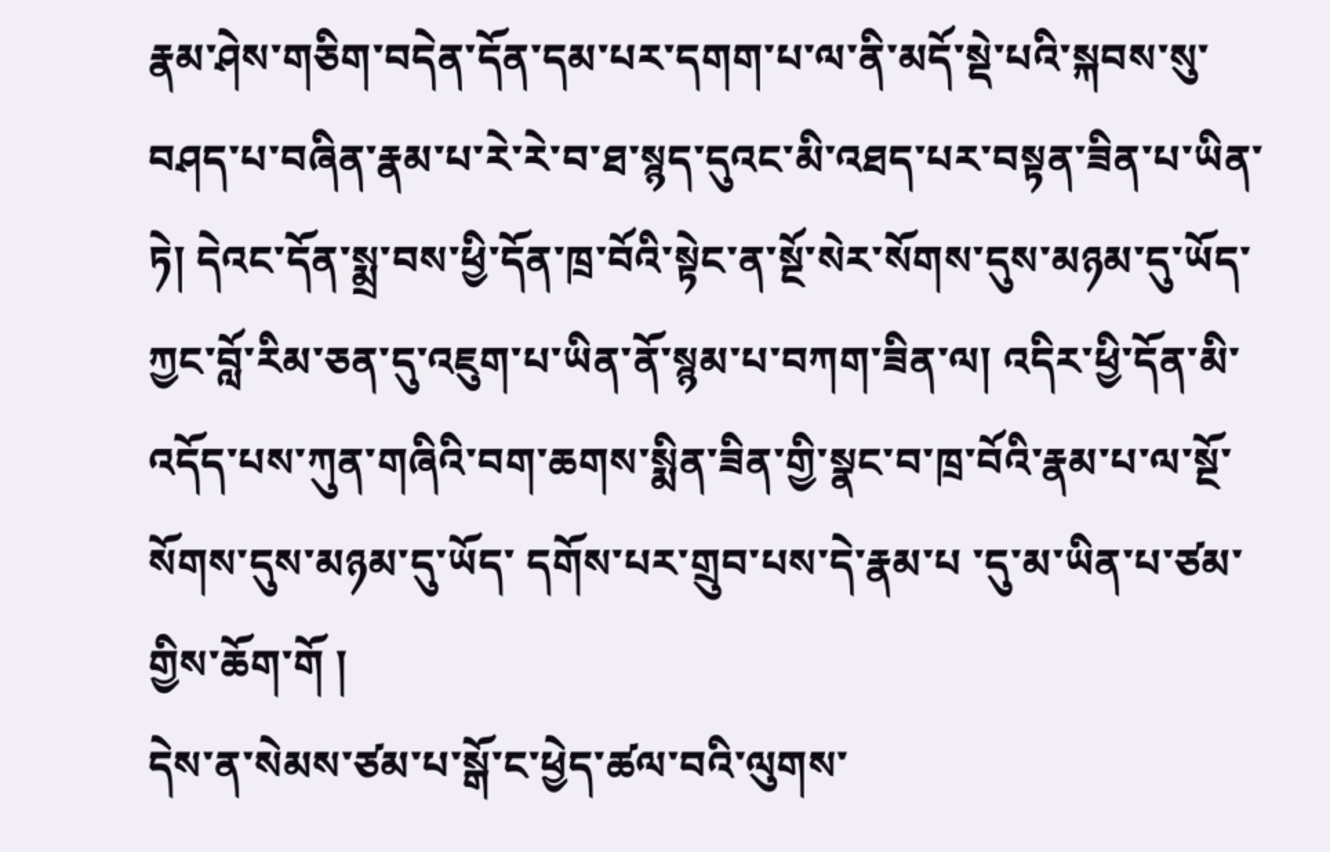རྣམ་ཤེས་གཅིག་བདེན་དོན་དམ་པར་དགག་པ་ལ་ནི་མདོ་སྡེ་པའི་སྐབས་སུ་བཤད་པ་བཞིན་རྣམ་པ་རེ་རེ་བ་ཐ་སྙད་དུའང་མི་འཐད་པར་བསྟན་ཟིན་པ་ཡིན་ཏེ། དེའང་དོན་སྨྲ་བས་ཕྱི་དོན་ཁྲ་བོའི་སྟེང་ན་སྔོ་སེར་སོགས་དུས་མཉམ་དུ་ཡོད་ཀྱང་བློ་རིམ་ཅན་དུ་འཇུག་པ་ཡིན་ནོ་སྙམ་པ་བཀག་ཟིན་ལ། འདིར་ཕྱི་དོན་མི་འདོད་པས་ཀུན་གཞིའི་བག་ཆགས་སྨིན་ཟིན་གྱི་སྣང་བ་ཁྲ་བོའི་རྣམ་པ་ལ་སྔོ་སོགས་དུས་མཉམ་དུ་ཡོད་ དགོས་པར་གྲུབ་པས་དེ་རྣམ་པ ་དུ་མ་ཡིན་པ་ཙམ་གྱིས་ཆོག་གོ །
དེས་ན་སེམས་ཙམ་པ་སྒོ་ང་ཕྱེད་ཚལ་བའི་ལུགས་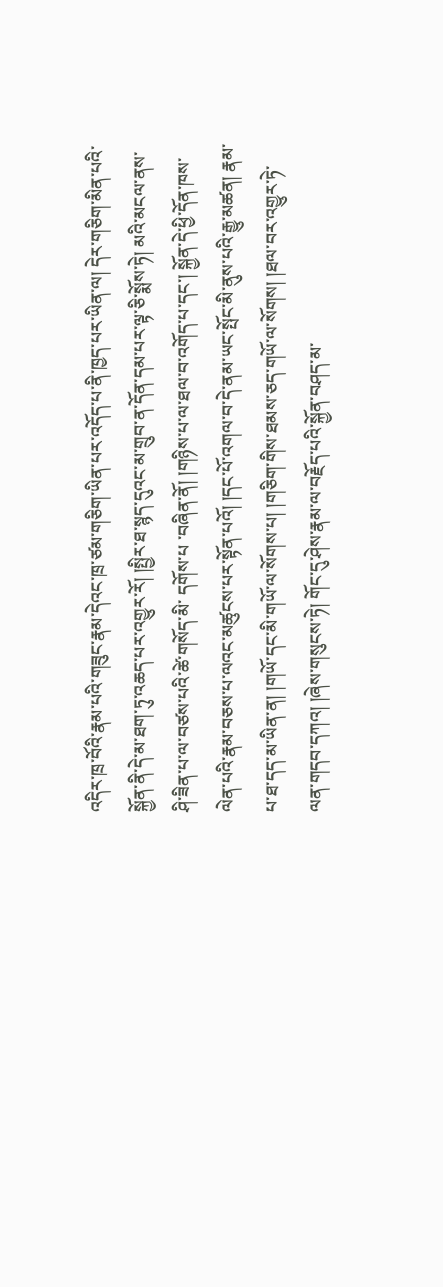འདིར་ཁྲ་བོའི་རྣམ་པའི་གཟུང་རྣམ་དེའང་ཁྲ་ཙམ་གཅིག་ཡིན་པར་འདོད་པ་ནི་ཁྱད་པར་ཡིན་ལ། དེར་གཅིག་མིན་པའི་སྐྱོན་ནི་དེ་མ་ཐག་ཏུ་འཆད་པར་འགྱུར་རོ། །སྤྱིར་ཐ་སྙད་དུའང་མ་གྲུབ་ན་དོན་དམ་པར་ལྟ་ཅི་སྨོས་ཏེ། མའི་མངལ་ནས་ཤི་ཟིན་པ་ལ་བཙས་པའི་ཚེ་གསོད་མི་ དགོས་པ ་བཞིན་ནོ། །གཉིས་པ་ལ་ཐལ་བ་འགོད་པ་དང་། སྐྱོན་དེ་ཕྱི་དོན་ཁས་ལེན་པའི་རྣམ་བཅས་པ་ལའང་མཚུངས་པར་སྟོན་པའོ། །དང་པོ་འགལ་བ་དེ་ནམ་ཡང་སྤོང་མི་ནུས་པའི་རྒྱུ་མཚན། རྣམ་པ་ཐ་དད་མ་ཡིན་ན། །གཡོ་དང་མི་གཡོ་ལ་སོགས་པ། །གཅིག་གིས་ཐམས་ཅད་གཡོ་ལ་སོགས། །ཐལ་བར་འགྱུར་ཏེ་ལན་གདབ་དཀའ། །ཞེས་གསུངས་ཏེ། གོང་དུ་ཤེས་རྣམ་ལ་བརྗོད་པའི་སྐྱོན་བཤད་མ་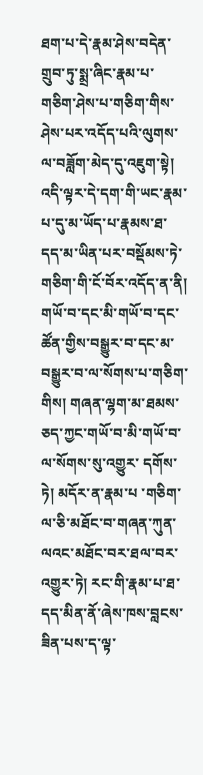ཐག་པ་དེ་རྣམ་ཤེས་བདེན་གྲུབ་ཏུ་སྨྲ་ཞིང་རྣམ་པ་གཅིག་ཤེས་པ་གཅིག་གིས་ཤེས་པར་འདོད་པའི་ལུགས་ལ་བཟློག་མེད་དུ་འཇུག་སྟེ། འདི་ལྟར་དེ་དག་གི་ཡང་རྣམ་པ་དུ་མ་ཡོད་པ་རྣམས་ཐ་དད་མ་ཡིན་པར་བསྡོམས་ཏེ་གཅིག་གི་ངོ་བོར་འདོད་ན་ནི། གཡོ་བ་དང་མི་གཡོ་བ་དང་ཚོན་གྱིས་བསྒྱུར་བ་དང་མ་བསྒྱུར་བ་ལ་སོགས་པ་གཅིག་གིས། གཞན་ལྷག་མ་ཐམས་ཅད་ཀྱང་གཡོ་བ་མི་གཡོ་བ་ལ་སོགས་སུ་འགྱུར་ དགོས་ཏེ། མདོར་ན་རྣམ་པ ་གཅིག་ལ་ཅི་མཐོང་བ་གཞན་ཀུན་ལའང་མཐོང་བར་ཐལ་བར་འགྱུར་ཏེ། རང་གི་རྣམ་པ་ཐ་དད་མིན་ནོ་ཞེས་ཁས་བླངས་ཟིན་པས་ད་ལྟ་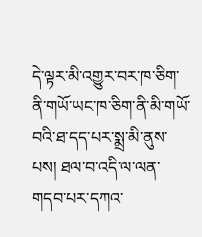དེ་ལྟར་མི་འགྱུར་བར་ཁ་ཅིག་ནི་གཡོ་ཡང་ཁ་ཅིག་ནི་མི་གཡོ་བའི་ཐ་དད་པར་སྨྲ་མི་ནུས་པས། ཐལ་བ་འདི་ལ་ལན་གདབ་པར་དཀའ་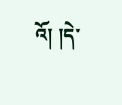འོ། །དེ་